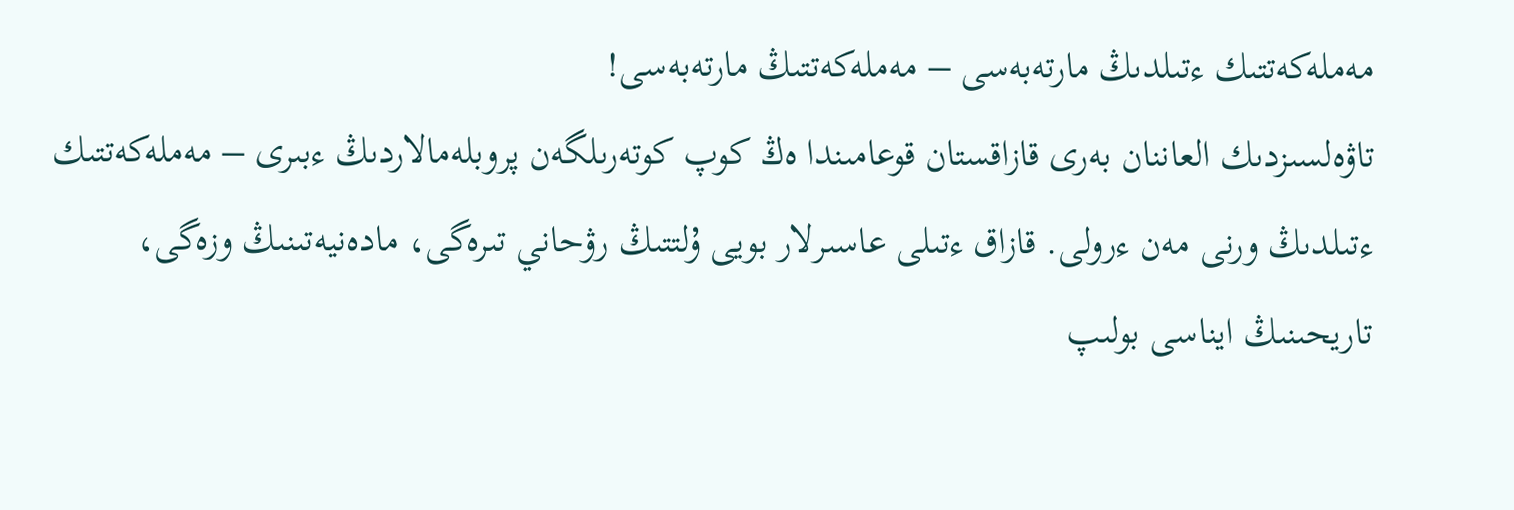مەملەكەتتىك ءتىلدىڭ مارتەبەسى – مەملەكەتتىڭ مارتەبەسى!
تاۋەلسىزدىك العاننان بەرى قازاقستان قوعامىندا ەڭ كوپ كوتەرىلگەن پروبلەمالاردىڭ ءبىرى – مەملەكەتتىك ءتىلدىڭ ورنى مەن ءرولى. قازاق ءتىلى عاسىرلار بويى ۇلتتىڭ رۋحاني تىرەگى، مادەنيەتىنىڭ وزەگى، تاريحىنىڭ ايناسى بولىپ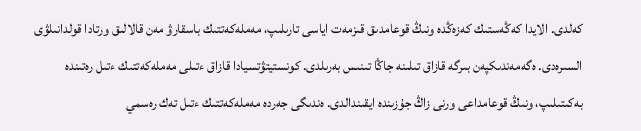كەلدى. الايدا كەڭەستىك كەزەڭدە ونىڭ قوعامدىق قىزمەت اياسى تارىلىپ، مەملەكەتتىك باسقارۋ مەن قالالىق ورتادا قولدانىلۋى السىرەدى. ەگەمەندىكپەن بىرگە قازاق تىلىنە جاڭا تىنىس بەرىلدى. كونستيتۋتسيادا قازاق ءتىلى مەملەكەتتىك ءتىل رەتىندە بەكىتىلىپ، ونىڭ قوعامداعى ورنى زاڭ جۇزىندە ايقىندالدى. ەندىگى جەردە مەملەكەتتىك ءتىل تەك رەسمي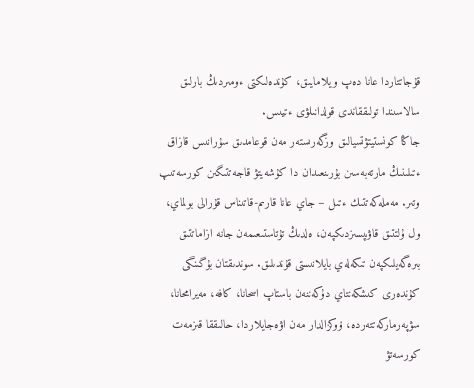قۇجاتتاردا عانا دەپ ويلامايىق، كۇندەلىكتى ءومىردىڭ بارلىق سالاسىندا تولىققاندى قولدانىلۋى ءتيىس.
جاڭا كونستيتۋتسيالىق وزگەرىستەر مەن قوعامدىق سۇرانىس قازاق ءتىلىنىڭ مارتەبەسىن بۇرىنعىدان دا كۇشەيتۋ قاجەتتىگىن كورسەتىپ وتىر. مەملەكەتتىك ءتىل – جاي عانا قارىم-قاتىناس قۇرالى بولماي، ول ۇلتتىق قاۋىپسىزدىكپەن، ەلدىڭ تۇتاستىعىمەن جانە ازاماتتىق بىرەگەيلىكپەن تىكەلەي بايلانىستى قۇندىلىق. سوندىقتان بۇگىنگى كۇندەرى كىشكەنتاي دۇكەننەن باستاپ اسحانا، كافە، مەيرامحانا، سۋپەرماركەتتەردە، ۆوكزالدار مەن اۋەجايلاردا، حالىققا قىزمەت كورسەتۋ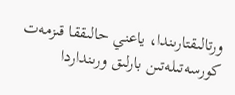ورتالىقتارىندا، ياعني حالىققا قىزمەت كورسەتىلەتىن بارلىق ورىنداردا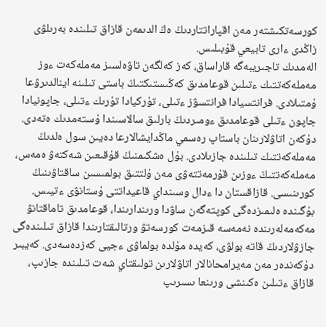كورسەتكىشتەر مەن اقپاراتتاردىڭ ەڭ الدىمەن قازاق تىلىندە بەرىلۋى زاڭدى ءارى تابيعي قۇبىلىس.
الەمدىك تاجىريبەگە قاراساق، كەز كەلگەن تاۋەلسىز مەملەكەت ءوز مەملەكەتتىك ءتىلىن قوعامدىق كەڭىستىكتىڭ باستى تىلىنە اينالدىرۋعا ۇمتىلادى. فرانتسيادا فرانتسۋز ءتىلى، تۇركيادا تۇرىك ءتىلى، جاپونيادا جاپون ءتىلى قوعامدىق ءومىردىڭ بارلىق سالاسىندا ۇستەمدىك ەتەدى. دۇكەن اتاۋلارىنان باستاپ رەسمي ماڭدايشالارعا دەيىن سول ەلدىڭ مەملەكەتتىك تىلىندە جازىلادى. بۇل ەشكىمنىڭ قۇقىعىن شەكتەۋ ەمەس، مەملەكەتتىڭ ءوزىن قۇرمەتتەۋى مەن ۇلتتىق بولمىسىن ساقتاۋىنىڭ كورىنىسى. قازاقستان دا ءدال وسىنداي قاعيداتتى ۇستانۋى ءتيىس.
بۇگىندە ەلىمىزدەگى كوپتەگەن ساۋدا ورىندارىندا، قوعامدىق تاماقتانۋ مەكەمەلەرىندە نەمەسە قىزمەت كورسەتۋ ورتالىقتارىندا قازاق تىلىندەگى جازۋلاردىڭ قاتە بولۋى، كەيدە مۇلدە بولماۋى ءجيى كەزدەسەدى. كەيبىر دۇكەندەر مەن مەيرامحانالار اتاۋلارىن تولىقتاي شەت تىلىندە جازىپ، قازاق ءتىلىن ەكىنشى ورىنعا ىسىرىپ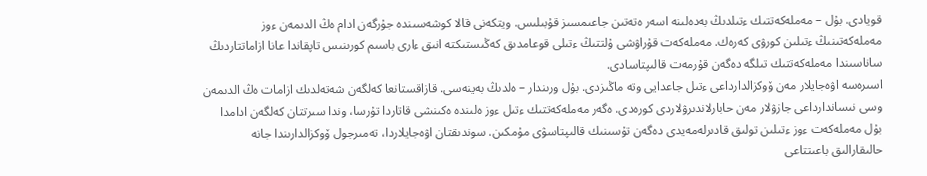قويادى. بۇل – مەملەكەتتىك ءتىلدىڭ بەدەلىنە اسەر ەتەتىن جاعىمسىز قۇبىلىس. ويتكەنى قالا كوشەسىندە جۇرگەن ادام ەڭ الدىمەن ءوز مەملەكەتىنىڭ ءتىلىن كورۋى كەرەك. مەملەكەت قۇراۋشى ۇلتتىڭ ءتىلى قوعامدىق كەڭىستىكتە انىق ءارى باسىم كورىنىس تاپقاندا عانا ازاماتتاردىڭ ساناسىندا مەملەكەتتىك تىلگە دەگەن قۇرمەت قالىپتاسادى.
اسىرەسە اۋەجايلار مەن ۆوكزالدارداعى ءتىل جاعدايى وتە ماڭىزدى. بۇل ورىندار – ەلدىڭ بەينەسى. قازاقستانعا كەلگەن شەتەلدىك ازامات ەڭ الدىمەن وسى نىساندارداعى جازۋلار مەن حابارلاندىرۋلاردى كورەدى. ەگەر مەملەكەتتىك ءتىل ءوز ەلىندە ەكىنشى قاتاردا تۇرسا، وندا سىرتتان كەلگەن ادامدا بۇل مەملەكەت ءوز ءتىلىن تولىق قادىرلەمەيدى دەگەن تۇسىنىك قالىپتاسۋى مۇمكىن. سوندىقتان اۋەجايلاردا، تەمىرجول ۆوكزالدارىندا جانە حالىقارالىق باعىتتاعى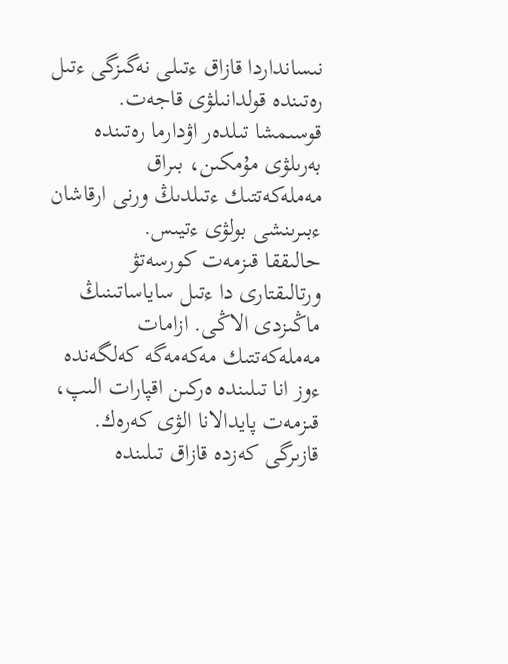نىسانداردا قازاق ءتىلى نەگىزگى ءتىل رەتىندە قولدانىلۋى قاجەت. قوسىمشا تىلدەر اۋدارما رەتىندە بەرىلۋى مۇمكىن، بىراق مەملەكەتتىك ءتىلدىڭ ورنى ارقاشان ءبىرىنشى بولۋى ءتيىس.
حالىققا قىزمەت كورسەتۋ ورتالىقتارى دا ءتىل ساياساتىنىڭ ماڭىزدى الاڭى. ازامات مەملەكەتتىك مەكەمەگە كەلگەندە ءوز انا تىلىندە ەركىن اقپارات الىپ، قىزمەت پايدالانا الۋى كەرەك. قازىرگى كەزدە قازاق تىلىندە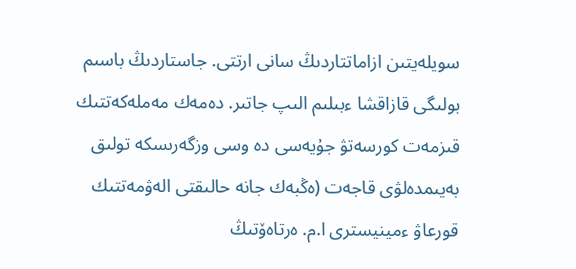سويلەيتىن ازاماتتاردىڭ سانى ارتتى. جاستاردىڭ باسىم بولىگى قازاقشا ءبىلىم الىپ جاتىر. دەمەك مەملەكەتتىك قىزمەت كورسەتۋ جۇيەسى دە وسى وزگەرىسكە تولىق بەيىمدەلۋى قاجەت (ەڭبەك جانە حالىقتى الەۋمەتتىك قورعاۋ ءمينيسترى ا.م. ەرتاەۆتىڭ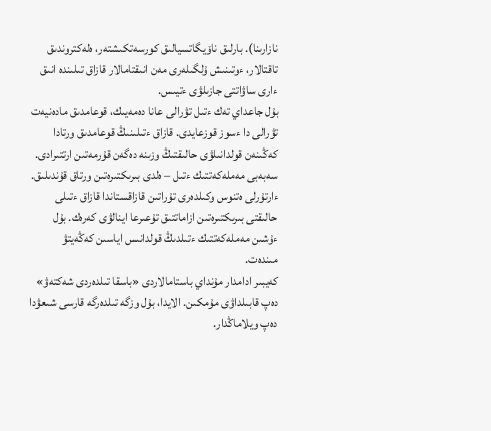نازارىنا). بارلىق ناۆيگاتسيالىق كورسەتكىشتەر، ەلەكتروندىق تاقتالار، ءوتىنىش ۇلگىلەرى مەن انىقتامالار قازاق تىلىندە انىق ءارى ساۋاتتى جازىلۋى ءتيىس.
بۇل جاعداي تەك ءتىل تۋرالى عانا دەمەيىك، قوعامدىق مادەنيەت تۋرالى دا ءسوز قوزعايدى. قازاق ءتىلىنىڭ قوعامدىق ورتادا كەڭىنەن قولدانىلۋى حالىقتىڭ وزىنە دەگەن قۇرمەتىن ارتتىرادى. سەبەبى مەملەكەتتىك ءتىل – ەلدى بىرىكتىرەتىن ورتاق قۇندىلىق. ءارتۇرلى ەتنوس وكىلدەرى تۇراتىن قازاقستاندا قازاق ءتىلى حالىقتى بىرىكتىرەتىن ازاماتتىق تۇعىرعا اينالۋى كەرەك. بۇل ءۇشىن مەملەكەتتىك ءتىلدىڭ قولدانىس اياسىن كەڭەيتۋ مىندەت.
كەيبىر ادامدار مۇنداي باستامالاردى «باسقا تىلدەردى شەكتەۋ» دەپ قابىلداۋى مۇمكىن. الايدا، بۇل وزگە تىلدەرگە قارسى شىعۋدا دەپ ويلاماڭدار.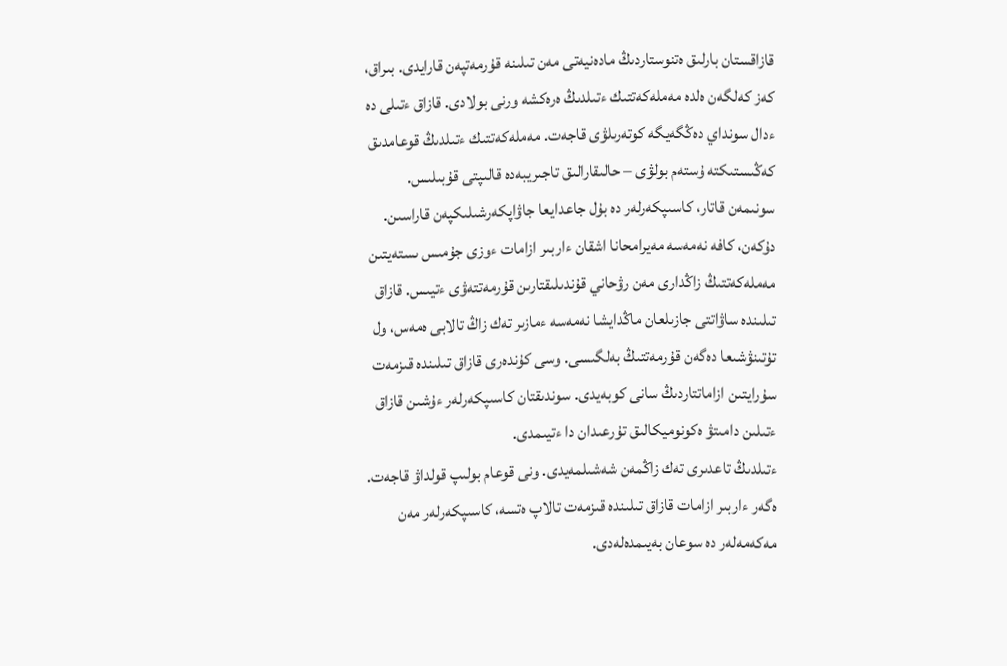قازاقستان بارلىق ەتنوستاردىڭ مادەنيەتى مەن تىلىنە قۇرمەتپەن قارايدى. بىراق، كەز كەلگەن ەلدە مەملەكەتتىك ءتىلدىڭ ەرەكشە ورنى بولادى. قازاق ءتىلى دە ءدال سونداي دەڭگەيگە كوتەرىلۋى قاجەت. مەملەكەتتىك ءتىلدىڭ قوعامدىق كەڭىستىكتە ۇستەم بولۋى – حالىقارالىق تاجىريبەدە قالىپتى قۇبىلىس.
سونىمەن قاتار، كاسىپكەرلەر دە بۇل جاعدايعا جاۋاپكەرشىلىكپەن قاراسىن. دۇكەن، كافە نەمەسە مەيرامحانا اشقان ءاربىر ازامات ءوزى جۇمىس ىستەيتىن مەملەكەتتىڭ زاڭدارى مەن رۋحاني قۇندىلىقتارىن قۇرمەتتەۋى ءتيىس. قازاق تىلىندە ساۋاتتى جازىلعان ماڭدايشا نەمەسە ءمازىر تەك زاڭ تالابى ەمەس، ول تۇتىنۋشىعا دەگەن قۇرمەتتىڭ بەلگىسى. وسى كۇندەرى قازاق تىلىندە قىزمەت سۇرايتىن ازاماتتاردىڭ سانى كوبەيدى. سوندىقتان كاسىپكەرلەر ءۇشىن قازاق ءتىلىن دامىتۋ ەكونوميكالىق تۇرعىدان دا ءتيىمدى.
ءتىلدىڭ تاعدىرى تەك زاڭمەن شەشىلمەيدى. ونى قوعام بولىپ قولداۋ قاجەت. ەگەر ءاربىر ازامات قازاق تىلىندە قىزمەت تالاپ ەتسە، كاسىپكەرلەر مەن مەكەمەلەر دە سوعان بەيىمدەلەدى.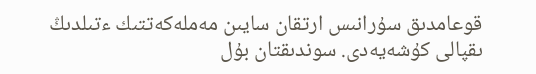قوعامدىق سۇرانىس ارتقان سايىن مەملەكەتتىك ءتىلدىڭ ىقپالى كۇشەيەدى. سوندىقتان بۇل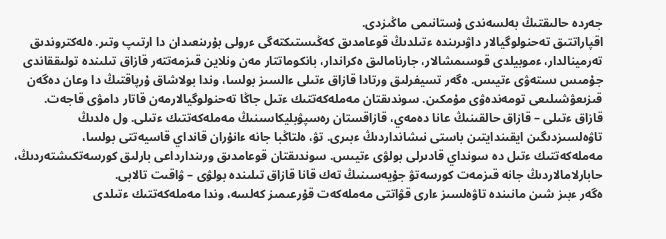جەردە حالىقتىڭ بەلسەندى ۇستانىمى ماڭىزدى.
اقپاراتتىق تەحنولوگيالار داۋىرىندە ءتىلدىڭ قوعامدىق كەڭىستىكتەگى ءرولى بۇرىنعىدان دا ارتىپ وتىر. ەلەكتروندىق تەرمينالدار، ءموبيلدى قوسىمشالار، جارنامالىق ەكراندار، بانكوماتتار مەن ونلاين قىزمەتتەر قازاق تىلىندە تولىققاندى جۇمىس ىستەۋى ءتيىس. ەگەر تسيفرلىق ورتادا قازاق ءتىلى ءالسىز بولسا، وندا بولاشاق ۇرپاقتىڭ دا وعان دەگەن قىزىعۋشىلىعى تومەندەۋى مۇمكىن. سوندىقتان مەملەكەتتىك ءتىل جاڭا تەحنولوگيالارمەن قاتار دامۋى قاجەت.
قازاق ءتىلى – قازاق حالقىنىڭ عانا دەمەي، قازاقستان رەسپۋبليكاسىنىڭ مەملەكەتتىك ءتىلى. ول ەلدىڭ تاۋەلسىزدىگىن ايقىندايتىن باستى نىشانداردىڭ ءبىرى. تۋ، ەلتاڭبا جانە ءانۇران قانداي قاسيەتتى بولسا، مەملەكەتتىك ءتىل دە سونداي قادىرلى بولۋى ءتيىس. سوندىقتان قوعامدىق ورىندارداعى بارلىق كورسەتكىشتەردىڭ، حابارلامالاردىڭ جانە قىزمەت كورسەتۋ جۇيەسىنىڭ تەك قانا قازاق تىلىندە بولۋى – ۋاقىت تالابى.
ەگەر ءبىز شىن مانىندە تاۋەلسىز ءارى قۋاتتى مەملەكەت قۇرعىمىز كەلسە، وندا مەملەكەتتىك ءتىلدى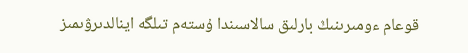قوعام ءومىرىنىڭ بارلىق سالاسىندا ۇستەم تىلگە اينالدىرۋىمىز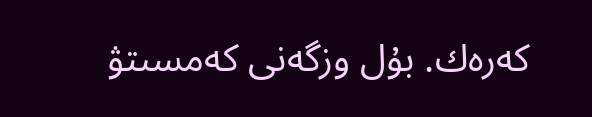كەرەك. بۇل وزگەنى كەمسىتۋ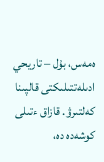ەمەس، بۇل – تاريحي ادىلەتتىلىكتى قالپىنا كەلتىرۋ. قازاق ءتىلى كوشەدە دە،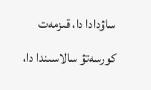ساۋدادا دا، قىزمەت كورسەتۋ سالاسىندا دا،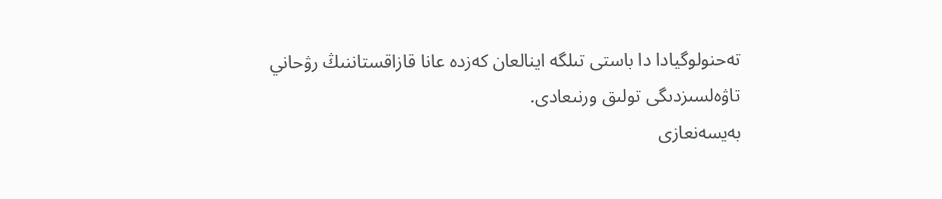تەحنولوگيادا دا باستى تىلگە اينالعان كەزدە عانا قازاقستاننىڭ رۋحاني تاۋەلسىزدىگى تولىق ورنىعادى.
بەيسەنعازى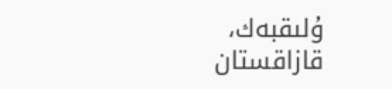ۇلىقبەك،
قازاقستان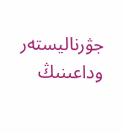جۋرناليستەر وداعىنىڭ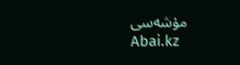مۇشەسى
Abai.kz